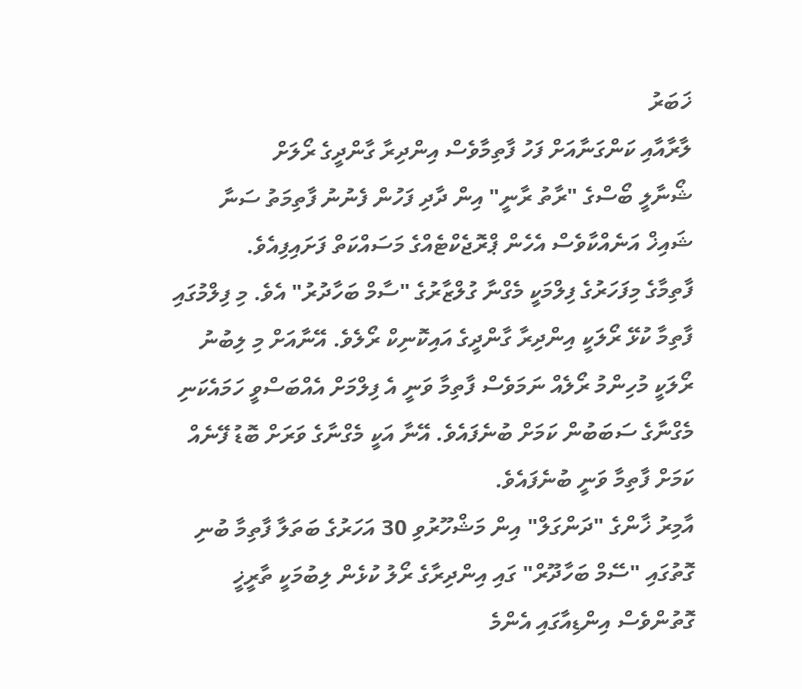ޚަބަރު
ލާރާއާއި ކަންގަނާއަށް ފަހު ފާތިމާވެސް އިންދިރާ ގާންދީގެ ރޯލަށް
ޝޯނާލީ ބޯސްގެ "ރާތު ރާނީ" އިން ދާދި ފަހުން ފެނުނު ފާތިމަތު ސަނާ ޝައިޚް އަނެއްކާވެސް އެހެން ޕްރޮޖެކްޓެއްގެ މަސައްކަތް ފަށައިފިއެވެ.
ފާތިމާގެ މިފަހަރުގެ ފިލްމަކީ މެގްނާ ގުލްޒާރުގެ "ސާމް ބަހާދުރު" އެވެ. މި ފިލްމުގައި ފާތިމާ ކުޅޭ ރޯލަކީ އިންދިރާ ގާންދީގެ އައިކޮނިކް ރޯލެވެ. އޭނާއަށް މި ލިބުނު ރޯލަކީ މުހިންމު ރޯލެއް ނަމަވެސް ފާތިމާ ވަނީ އެ ފިލްމަށް އެއްބަސްވީ ހަމައެކަނި މެގްނާގެ ސަބަބުން ކަމަށް ބުނެފައެވެ. އޭނާ އަކީ މެގްނާގެ ވަރަށް ބޮޑު ފޭނެއް ކަމަށް ފާތިމާ ވަނީ ބުނެފައެވެ.
އާމިރު ޚާންގެ "ދަންގަލް" އިން މަޝްހޫރުވި 30 އަހަރުގެ ބަތަލާ ފާތިމާ ބުނި ގޮތުގައި "ސޭމް ބަހާދޫރް" ގައި އިންދިރާގެ ރޯލު ކުޅެން ލިބުމަކީ ތާރީޚީ ގޮތުންވެސް އިންޑިއާގައި އެންމެ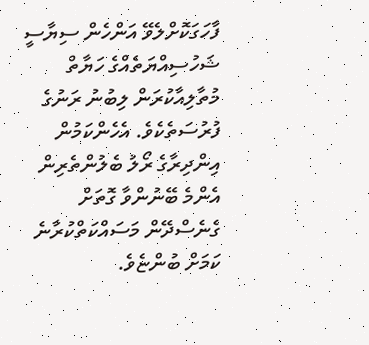ފާހަގަކޮށްލެވޭ އަންހެން ސިޔާސީ ޝަހުސިއްޔަތެއްގެ ހަޔާތް މުތާލިއާކުރަން ލިބުނު ރަނުގެ ފުރުސަތެކެވެ. އެހެންކަމުން އިންދިރާގެ ރޯލު ބެލުންތެރިން އެންމެ ބޭނުންވާ ގޮތަށް ގެނެސްދޭން މަސައްކަތްކުރާނެ ކަމަށް ބުންޏެވެ.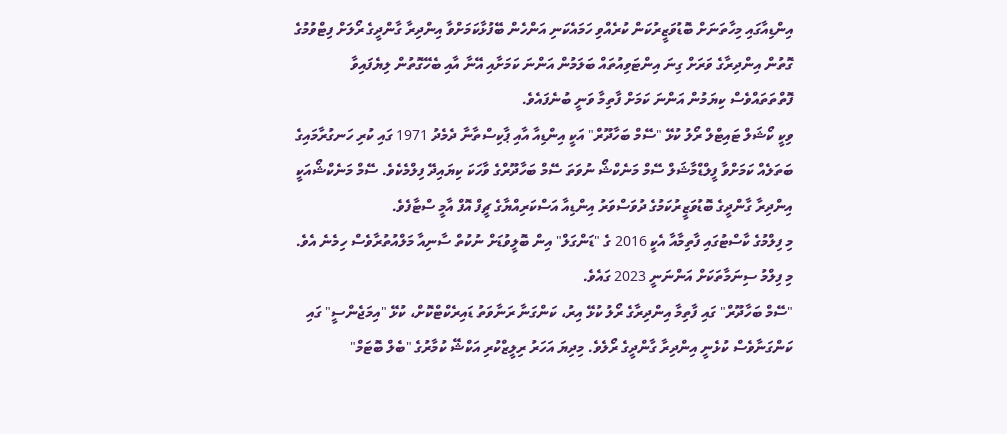އިންޑިއާގައި މިހާތަނަށް ބޮޑުވަޒީރުކަން ކުރެއްވި ހަމައެކަނި އަންހެން ބޭފުޅާކަމަށްވާ އިންދިރާ ގާންދީގެ ރޯލަށް ފިޓްވުމުގެ ގޮތުން އިންދިރާގެ ވަރަށް ގިނަ އިންޓަވިއުތައް ބަލަމުން އަންނަ ކަމަށާއި އޭނާ އާއި ބެހޭގޮތުން ލިޔެފައިވާ ފޮތްތަތައްވެސް ކިޔަމުން އަންނަ ކަމަށް ފާތިމާ ވަނީ ބުނެފައެވެ.
ވިކީ ކޯޝަލް ޓައިޓްލް ރޯލު ކުޅޭ "ސޭމް ބަހާދޫރް" އަކީ އިންޑިއާ އާއި ޕާކިސްތާނާ ދެމެދު 1971 ގައި ކުރި ހަނގުރާމައިގެ ބަތަލެއް ކަމަށްވާ ފީލްޑްމާޝަލް ސޭމް މަނެކްޝޯ ނުވަތަ ސޭމް ބަހާދޫރްގެ ވާހަކަ ކިޔައިދޭ ފިލްމެކެވެ. ސޭމް މަނެކްޝޯއަކީ އިންދިރާ ގާންދީގެ ބޮޑުވަޒީރުކަމުގެ ދުވަސްވަރު އިންޑިއާ އަސްކަރިއްޔާގެ ޗީފް އޮފް އާމީ ސްޓާފެވެ.
މި ފިލްމުގެ ކާސްޓުގައި ފާތިމާއާ އެކީ 2016 ގެ "ޑަންގަލް" އިން ބޮލީވުޑަށް ނުކުތް ސާނިއާ މަލްއުތުރާވެސް ހިމެނެ އެވެ. މި ފިލްމު ސިނަމާތަކަށް އަންނަނީ 2023 ގައެވެ.
"ސޭމް ބަހާދޫރް" ގައި ފާތިމާ އިންދިރާގެ ރޯލު ކުޅޭ އިރު، ކަންގަނާ ރަނާވަތު ޑައިރެކްޓްކޮށް، ކުޅޭ "އިމަޖެންސީ" ގައި ކަންގަނާވެސް ކުޅެނީ އިންދިރާ ގާންދީގެ ރޯލެވެ. މިދިޔަ އަހަރު ރިލީޒްކުރި އަކްޝޭ ކުމާރުގެ "ބެލް ބޮޓަމް"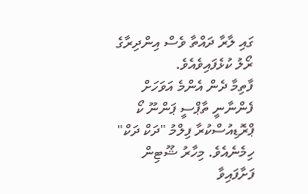ގައި ލާރާ ދައްތާ ވެސް އިންދިރާގެ ރޯލު ކުޅެފައިވެއެވެ.
ފާތިމާ ދެން އެންމެ އަވަހަށް ފެންނާނީ ތާޕްސީ ޕަންނޫ ކޯ ޕްރޮޑިއުސްކުރާ ފިލްމު "ދަކް ދަކް" ހިމެނެއެވެ. މިހާރު ޝޫޓިން ފަށާފައިވާ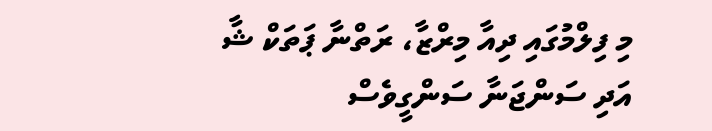މި ފިލްމުގައި ދިއާ މިރްޒާ، ރަތްނާ ޕަތަކް ޝާ އަދި ސަންޖަނާ ސަންގީވެސް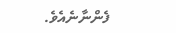ފެންނާނެއެވެ.